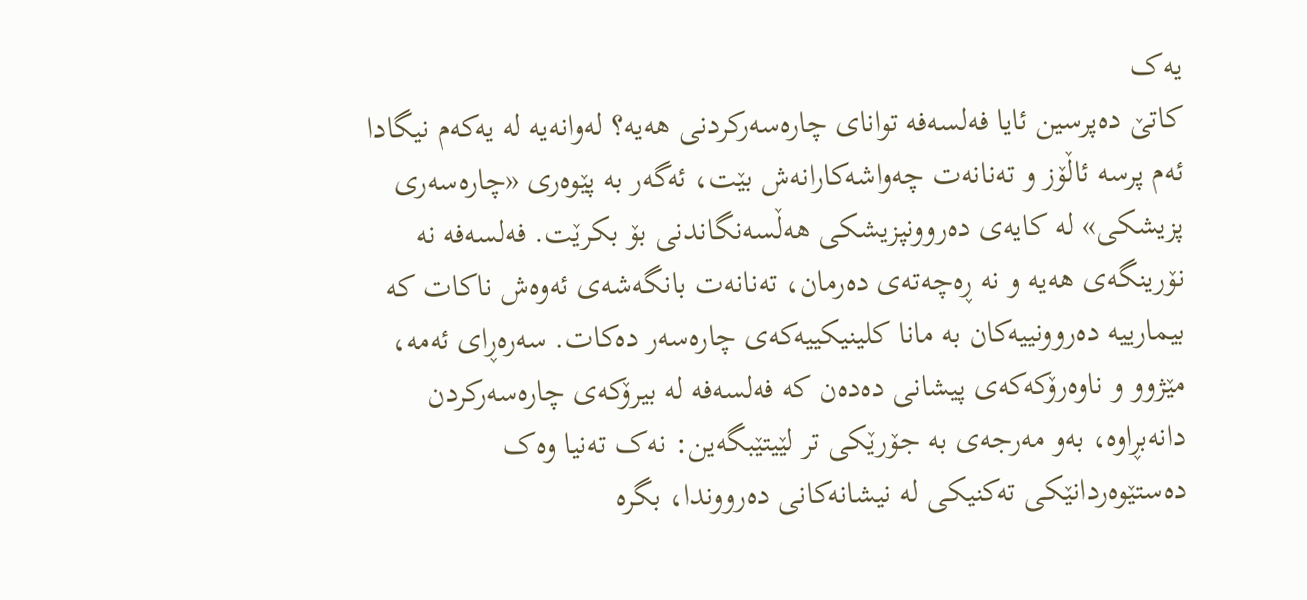یەک
کاتێ دەپرسین ئایا فەلسەفە توانای چارەسەرکردنی هەیە؟ لەوانەیە لە یەکەم نیگادا ئەم پرسە ئاڵۆز و تەنانەت چەواشەکارانەش بێت، ئەگەر بە پێوەری «چارەسەری پزیشکی» لە کایەی دەروونپزیشکی هەڵسەنگاندنی بۆ بکرێت. فەلسەفە نە نۆرینگەی هەیە و نە ڕەچەتەی دەرمان، تەنانەت بانگەشەی ئەوەش ناکات کە بیمارییە دەروونییەکان بە مانا کلینیکییەکەی چارەسەر دەکات. سەرەڕای ئەمە، مێژوو و ناوەرۆکەکەی پیشانی دەدەن کە فەلسەفە لە بیرۆکەی چارەسەرکردن دانەبڕاوە، بەو مەرجەی بە جۆرێکی تر لێیتێبگەین: نەک تەنیا وەک دەستێوەردانێکی تەکنیکی لە نیشانەکانی دەرووندا، بگرە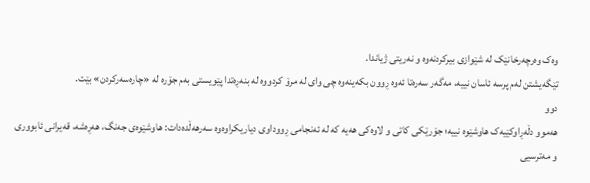وەک وەرچەرخانێک لە شێوازی بیرکردنەوە و نەریتی ژیاندا.
تێگەیشتن لەم پرسە ئاسان نییە، مەگەر سەرەتا ئەوە ڕوون بکەینەوە چی وای لە مرۆ کردووە لە بنەڕەتدا پێویستی بەم جۆرە لە «چارەسەرکردن» بێت.
دوو
هەموو دڵەڕاوکێیەک هاوشێوە نییە؛ جۆرێکی کاتی و لاوەکی هەیە کە لە ئەنجامی ڕووداوی دیاریکراوەوە سەرهەڵدەدات: هاوشێوەی جەنگ، هەڕەشە، قەیرانی ئابووری و مەترسیی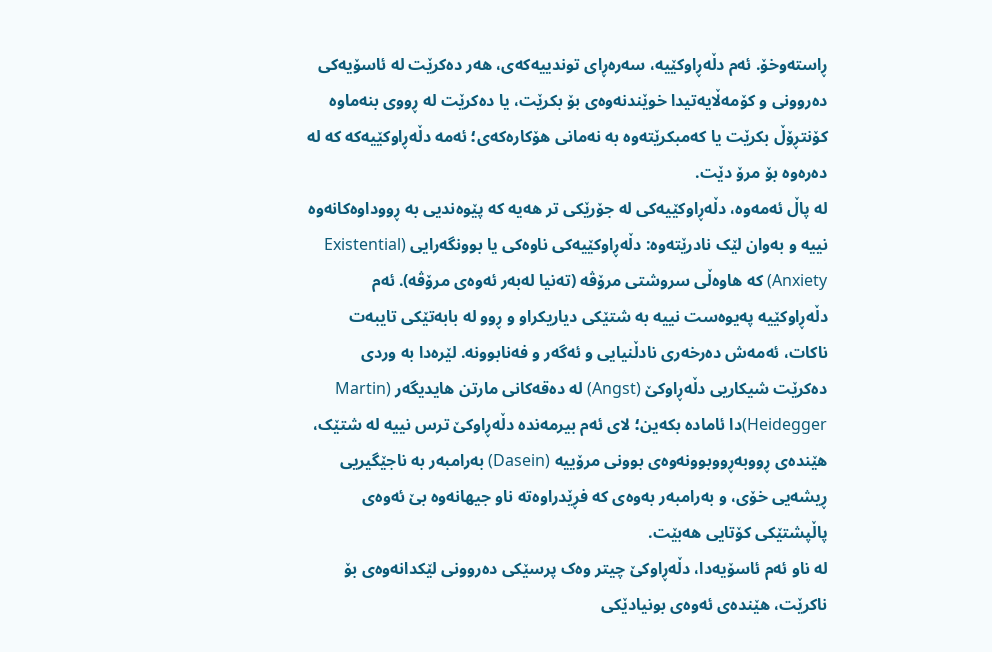ڕاستەوخۆ. ئەم دڵەڕاوکێیە، سەرەڕای توندییەکەی، هەر دەکرێت لە ئاسۆیەکی دەروونی و کۆمەڵایەتیدا خوێندنەوەی بۆ بکرێت، یا دەکرێت لە ڕووی بنەماوە کۆنتڕۆڵ بکرێت یا کەمبکرێتەوە بە نەمانی هۆکارەکەی؛ ئەمە دڵەڕاوکێیەکە کە لە دەرەوە بۆ مرۆ دێت.
لە پاڵ ئەمەوە، دڵەڕاوکێیەکی لە جۆرێکی تر هەیە کە پێوەندیی بە ڕووداوەکانەوە نییە و بەوان لێک نادرێتەوە: دڵەڕاوکێیەکی ناوەکی یا بوونگەرایی (Existential Anxiety) کە هاوەڵی سروشتی مرۆڤە (تەنیا لەبەر ئەوەی مرۆڤە). ئەم دڵەڕاوکێیە پەیوەست نییە بە شتێکی دیاریکراو و ڕوو لە بابەتێکی تایبەت ناکات، ئەمەش دەرخەری نادڵنیایی و ئەگەر و فەنابوونە. لێرەدا بە وردی دەکرێت شیکاریی دڵەڕاوکێ (Angst) لە دەقەکانی مارتن هایدیگەر (Martin Heidegger)دا ئامادە بکەین؛ لای ئەم بیرمەندە دڵەڕاوکێ ترس نییە لە شتێک، هێندەی ڕووبەڕووبوونەوەی بوونی مرۆییە (Dasein) بەرامبەر بە ناجێگیریی ڕیشەیی خۆی، و بەرامبەر بەوەی کە فڕێدراوەتە ناو جیهانەوە بێ ئەوەی پاڵپشتێکی کۆتایی هەبێت.
لە ناو ئەم ئاسۆیەدا، دڵەڕاوکێ چیتر وەک پرسێکی دەروونی لێکدانەوەی بۆ ناکرێت، هێندەی ئەوەی بونیادێکی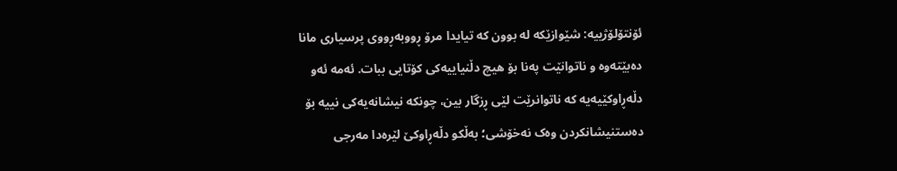ئۆنتۆلۆژییە: شێوازێکە لە بوون کە تیایدا مرۆ ڕووبەڕووی پرسیاری مانا دەبێتەوە و ناتوانێت پەنا بۆ هیچ دڵنیاییەکی کۆتایی ببات. ئەمە ئەو دڵەڕاوکێیەیە کە ناتوانرێت لێی ڕزگار بین، چونکە نیشانەیەکی نییە بۆ دەستنیشانکردن وەک نەخۆشی؛ بەڵکو دڵەڕاوکێ لێرەدا مەرجی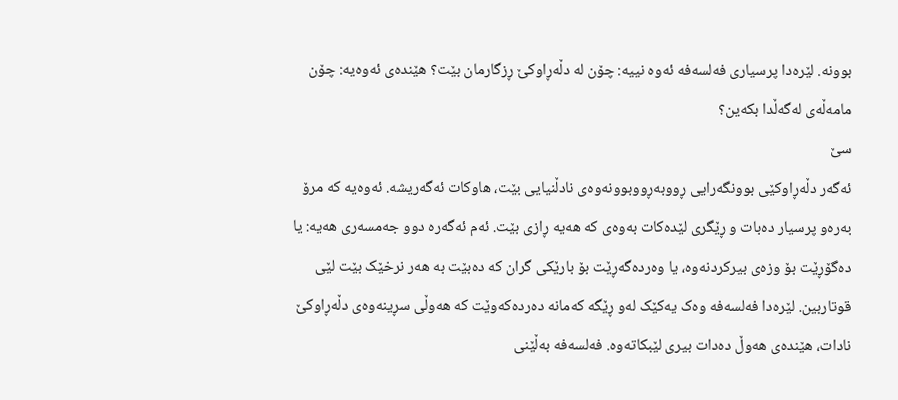بوونە. لێرەدا پرسیاری فەلسەفە ئەوە نییە: چۆن لە دڵەڕاوکێ ڕزگارمان بێت؟ هێندەی ئەوەیە: چۆن مامەڵەی لەگەڵدا بکەین؟
سێ
ئەگەر دڵەڕاوکێی بوونگەرایی ڕووبەڕووبوونەوەی نادڵنیایی بێت، هاوکات ئەگەریشە. ئەوەیە کە مرۆ بەرەو پرسیار دەبات و ڕێگری لێدەکات بەوەی کە هەیە ڕازی بێت. ئەم ئەگەرە دوو جەمسەری هەیە: یا دەگۆڕێت بۆ وزەی بیرکردنەوە، یا وەردەگەڕێت بۆ بارێکی گران کە دەبێت بە هەر نرخێک بێت لێی قوتاربین. لێرەدا فەلسەفە وەک یەکێک لەو ڕێگە کەمانە دەردەکەوێت کە هەوڵی سڕینەوەی دڵەڕاوکێ نادات، هێندەی هەوڵ دەدات بیری لێبکاتەوە. فەلسەفە بەڵێنی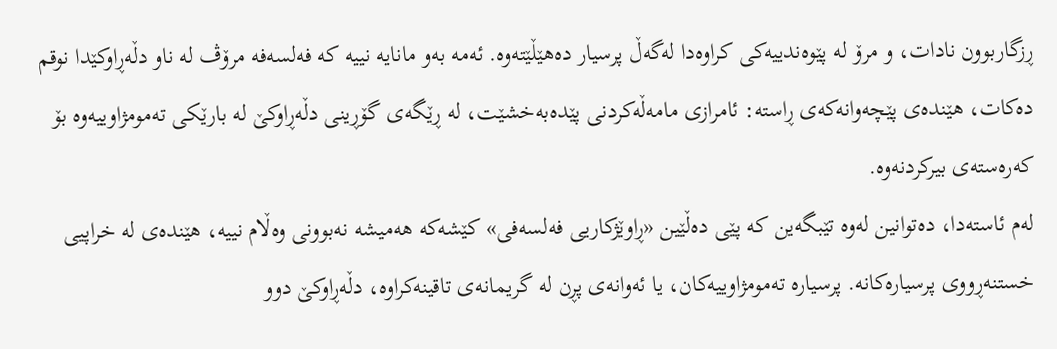ڕزگاربوون نادات، و مرۆ لە پێوەندییەکی کراوەدا لەگەڵ پرسیار دەهێڵێتەوە. ئەمە بەو مانایە نییە کە فەلسەفە مرۆڤ لە ناو دڵەڕاوکێدا نوقم دەکات، هێندەی پێچەوانەکەی ڕاستە: ئامرازی مامەڵەکردنی پێدەبەخشێت، لە ڕێگەی گۆڕینی دڵەڕاوکێ لە بارێکی تەمومژاوییەوە بۆ کەرەستەی بیرکردنەوە.
لەم ئاستەدا، دەتوانین لەوە تێبگەین کە پێی دەڵێین «ڕاوێژکاریی فەلسەفی» کێشەکە هەمیشە نەبوونی وەڵام نییە، هێندەی لە خراپیی خستنەڕووی پرسیارەکانە. پرسیارە تەمومژاوییەکان، یا ئەوانەی پڕن لە گریمانەی تاقینەکراوە، دڵەڕاوکێ دوو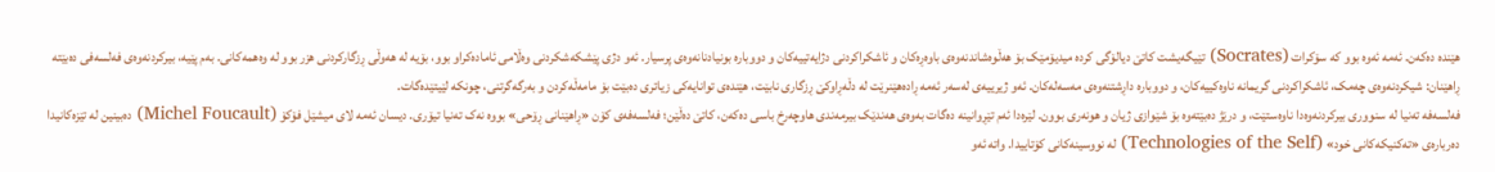هێندە دەکەن. ئەمە ئەوە بوو کە سۆکرات (Socrates) تێیگەیشت کاتێ دیالۆگی کردە میدیۆمێک بۆ هەڵوەشاندنەوەی باوەڕەکان و ئاشکراکردنی دژایەتییەکان و دووبارە بونیادنانەوەی پرسیار. ئەو دژی پێشکەشکردنی وەڵامی ئامادەکراو بوو، بۆیە لە هەوڵی ڕزگارکردنی هزر بوو لە وەهمەکانی. بەم پێیە، بیرکردنەوەی فەلسەفی دەبێتە ڕاهێنان: شیکردنەوەی چەمک، ئاشکراکردنی گریمانە ناوەکییەکان، و دووبارە داڕشتنەوەی مەسەلەکان. ئەو ژیرییەی لەسەر ئەمە ڕادەهێنرێت لە دڵەڕاوکێ ڕزگاری نابێت، هێندەی توانایەکی زیاتری دەبێت بۆ مامەڵەکردن و بەرگەگرتنی، چونکە لێیتێدەگات.
فەلسەفە تەنیا لە سنووری بیرکردنەوەدا ناوەستێت، و درێژ دەبێتەوە بۆ شێوازی ژیان و هونەری بوون. لێرەدا ئەم تێڕوانینە دەگات بەوەی هەندێک بیرمەندی هاوچەرخ باسی دەکەن، کاتێ دەڵێن؛ فەلسەفەی کۆن «ڕاهێنانی ڕۆحی» بووە نەک تەنیا تیۆری. دیسان ئەمە لای میشێل فۆکۆ (Michel Foucault) دەبینین لە تێزەکانیدا دەربارەی «تەکنیکەکانی خود» (Technologies of the Self) لە نووسینەکانی کۆتاییدا. واتە ئەو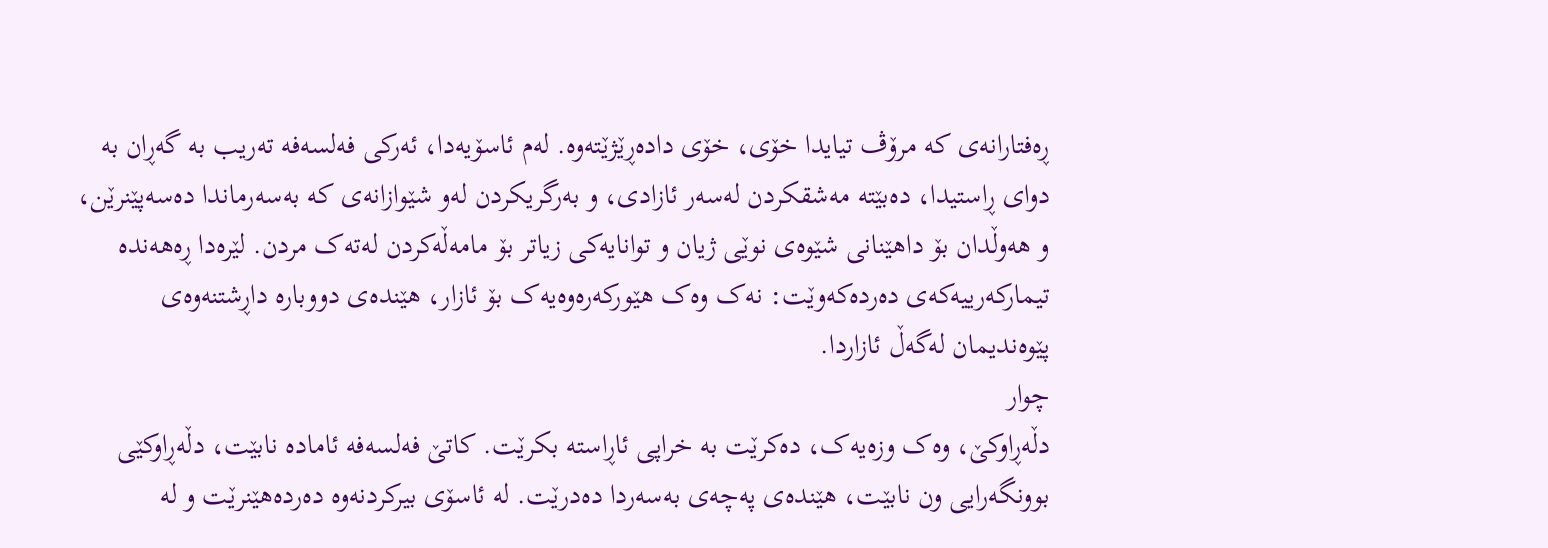ڕەفتارانەی کە مرۆڤ تیایدا خۆی، خۆی دادەڕێژێتەوە. لەم ئاسۆیەدا، ئەرکی فەلسەفە تەریب بە گەڕان بە دوای ڕاستیدا، دەبێتە مەشقکردن لەسەر ئازادی، و بەرگریکردن لەو شێوازانەی کە بەسەرماندا دەسەپێنرێن، و هەوڵدان بۆ داهێنانی شێوەی نوێی ژیان و توانایەکی زیاتر بۆ مامەڵەکردن لەتەک مردن. لێرەدا ڕەهەندە تیمارکەرییەکەی دەردەکەوێت: نەک وەک هێورکەرەوەیەک بۆ ئازار، هێندەی دووبارە داڕشتنەوەی پێوەندیمان لەگەڵ ئازاردا.
چوار
دڵەڕاوکێ، وەک وزەیەک، دەکرێت بە خراپی ئاڕاستە بکرێت. کاتێ فەلسەفە ئامادە نابێت، دڵەڕاوکێی بوونگەرایی ون نابێت، هێندەی پەچەی بەسەردا دەدرێت. لە ئاسۆی بیرکردنەوە دەردەهێنرێت و لە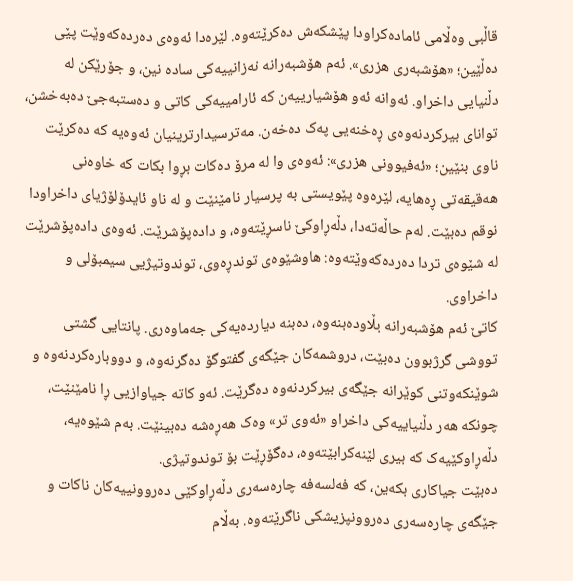قاڵبی وەڵامی ئامادەکراودا پێشکەش دەکرێتەوە. لێرەدا ئەوەی دەردەکەوێت پێی دەڵێین؛ «هۆشبەری هزری». ئەم هۆشبەرانە نەزانییەکی سادە نین، و جۆرێکن لە دڵنیایی داخراو. ئەوانە ئەو هۆشیارییەن کە ئارامییەکی کاتی و دەستبەجێ دەبەخشن، توانای بیرکردنەوەی ڕەخنەیی پەک دەخەن. مەترسیدارترینیان ئەوەیە کە دەکرێت ناوی بنێین؛ «ئەفیوونی هزری»: ئەوەی وا لە مرۆ دەکات بڕوا بکات کە خاوەنی هەقیقەتی ڕەهایە، لێرەوە پێویستی بە پرسیار نامێنێت و لە ناو ئایدۆلۆژیای داخراودا نوقم دەبێت. لەم حاڵەتەدا، دڵەڕاوکێ ناسڕێتەوە، و دادەپۆشرێت. ئەوەی دادەپۆشرێت لە شێوەی تردا دەردەکەوێتەوە: هاوشێوەی توندڕەوی، توندوتیژیی سیمبۆلی و داخراوی.
کاتێ ئەم هۆشبەرانە بڵاودەبنەوە، دەبنە دیاردەیەکی جەماوەری. پانتایی گشتی تووشی گرژبوون دەبێت، دروشمەکان جێگەی گفتوگۆ دەگرنەوە، و دووبارەکردنەوە و شوێنکەوتنی کوێرانە جێگەی بیرکردنەوە دەگرێت. ئەو کاتە جیاوازیی ڕا نامێنێت، چونکە هەر دڵنیاییەکی داخراو «ئەوی تر» وەک هەڕەشە دەبینێت. بەم شێوەیە، دڵەڕاوکێیەک کە بیری لێنەکرابێتەوە، دەگۆڕێت بۆ توندوتیژی.
دەبێت جیاکاری بکەین، کە فەلسەفە چارەسەری دڵەڕاوکێی دەروونییەکان ناکات و جێگەی چارەسەری دەروونپزیشکی ناگرێتەوە. بەڵام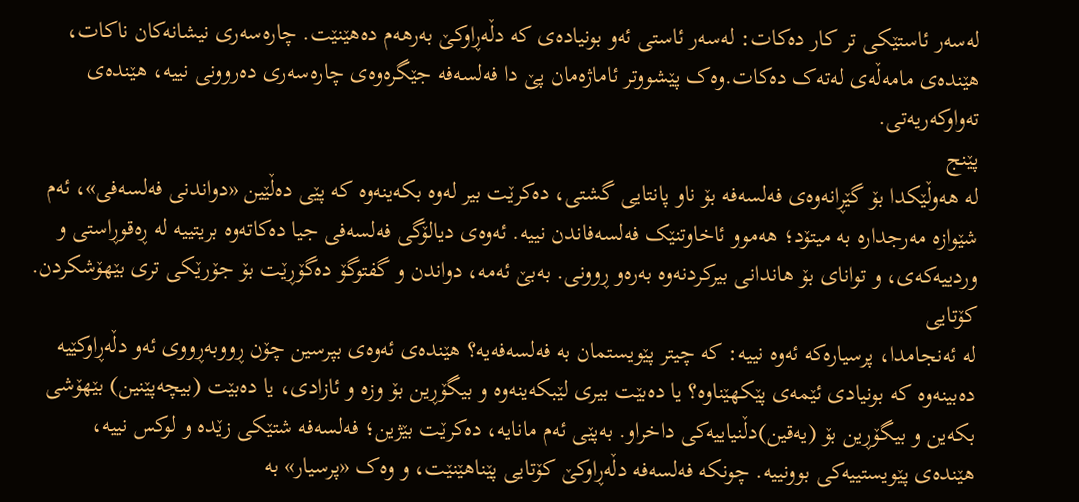لەسەر ئاستێکی تر کار دەکات: لەسەر ئاستی ئەو بونیادەی کە دڵەڕاوکێ بەرهەم دەهێنێت. چارەسەری نیشانەکان ناکات، هێندەی مامەڵەی لەتەک دەکات.وەک پێشووتر ئاماژەمان پێ دا فەلسەفە جێگرەوەی چارەسەری دەروونی نییە، هێندەی تەواوکەریەتی.
پێنج
لە هەوڵێکدا بۆ گێڕانەوەی فەلسەفە بۆ ناو پانتایی گشتی، دەکرێت بیر لەوە بکەینەوە کە پێی دەڵێین «دواندنی فەلسەفی»، ئەم شێوازە مەرجدارە بە میتۆد؛ هەموو ئاخاوتنێک فەلسەفاندن نییە. ئەوەی دیالۆگی فەلسەفی جیا دەکاتەوە بریتییە لە ڕەقوڕاستی و وردییەکەی، و توانای بۆ هاندانی بیرکردنەوە بەرەو ڕوونی. بەبێ ئەمە، دواندن و گفتوگۆ دەگۆڕێت بۆ جۆرێکی تری بێهۆشکردن.
کۆتایی
لە ئەنجامدا، پرسیارەکە ئەوە نییە: کە چیتر پێویستمان بە فەلسەفەیە؟ هێندەی ئەوەی بپرسین چۆن ڕووبەڕووی ئەو دڵەڕاوکێیە دەبینەوە کە بونیادی ئێمەی پێکهێناوە؟ یا دەبێت بیری لێبکەینەوە و بیگۆڕین بۆ وزە و ئازادی، یا دەبێت (بیچەپێنین) بێهۆشی بکەین و بیگۆڕین بۆ (یەقین)دڵنیاییەکی داخراو. بەپێی ئەم مانایە، دەکرێت بێژین؛ فەلسەفە شتێکی زێدە و لوکس نییە، هێندەی پێویستییەکی بوونییە. چونکە فەلسەفە دڵەڕاوکێ کۆتایی پێناهێنێت، و وەک «پرسیار» بە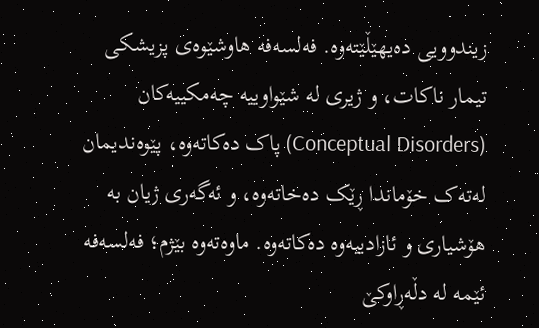زیندوویی دەیهێڵێتەوە. فەلسەفە هاوشێوەی پزیشکی تیمار ناکات، و ژیری لە شێواوییە چەمکییەکان (Conceptual Disorders) پاک دەکاتەوە، پێوەندیمان لەتەک خۆماندا ڕێک دەخاتەوە، و ئەگەری ژیان بە هۆشیاری و ئازادییەوە دەکاتەوە. ماوەتەوە بێژم؛ فەلسەفە ئێمە لە دڵەڕاوکێ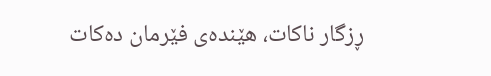ڕزگار ناکات، هێندەی فێرمان دەکات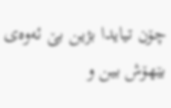چۆن تیایدا بژین بێ ئەوەی بێهۆش بین و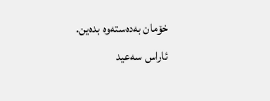خۆمان بەدەستەوە بدەین.
ئاراس سەعید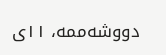دووشەممە، ۱۱ی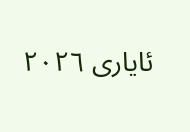ئایاری ۲۰۲٦